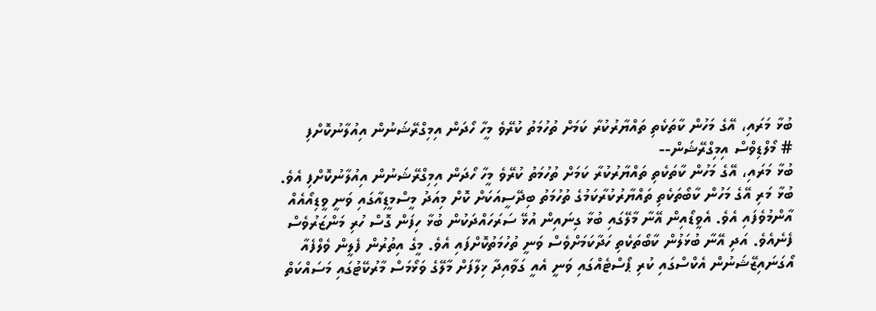ބުޅާ މަރައި، އޭގެ މަހުން ކާތަކެތި ތައްޔާރުކުރާ ކަމަށް ތުހުމަތު ކުރޭވެ މީހާ ހޯދަން އިމިގްރޭޝަނުން އިއުލާނުކޮށްފި
# މޯލްޑިވްސް އިމިގްރޭޝަން--
ބުޅާ މަރައި، އޭގެ މަހުން ކާތަކެތި ތައްޔާރުކުރާ ކަމަށް ތުހުމަތު ކުރޭވެ މީހާ ހޯދަން އިމިގްރޭޝަނުން އިއުލާނުކޮށްފި އެވެ.
ބުޅާ މަރި އޭގެ މަހުން ކާބޯތަކެތި ތައްޔާރުކުރާކަމުގެ ތުހުމަތު ބިދޭސީއަކަށް ކޮށް މިއަދު މީސްމީޑިއާގައި ވަނީ ވީޑިއޯއެއް އާންމުވެފައި އެވެ. އެވީޑޯއިން އޭނާ މާލޭގައި ބުޅާ ގިނައިން އުޅޭ ސަރަހައްދަކުން ބުޅާ ހިފަން ގޮސް ހުރި މަންޒަރުވެސް ފެނެއެވެ. އަދި އޭނާ ބުޅަލުން ކާބޯތަކެތި ހަދާކަމަށްވެސް ވަނީ ތުހުމަތުކޮށްފައި އެވެ. މީގެ އިތުރުން ފެލީން ވެލްފެއާ އޯގަނައިޒޭޝަނުން އެކްސްގައި ކުރި ޕޯސްޓެއްގައި ވަނީ އެއީ ގަވާއިދާ ޚިލާފަށް މާލޭގެ ވަޅޯމަސް މާރުކޭޓުގައި މަސައްކަތް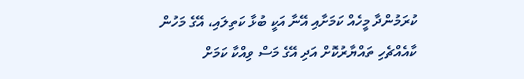ކުރަމުންދާ މީހެއް ކަމަށާއި އޭނާ އަކީ ބުޅާ ކަތިލައި، އޭގެ މަހުން ކާއެއްޗެހި ތައްޔާރުކޮށް އަދި އޭގެ މަސް ވިއްކާ ކަމަށް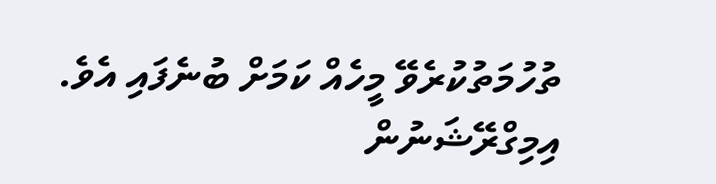ތުހުމަތުކުރެވޭ މީހެއް ކަމަށް ބުނެފައި އެވެ.
އިމިގްރޭޝަނުން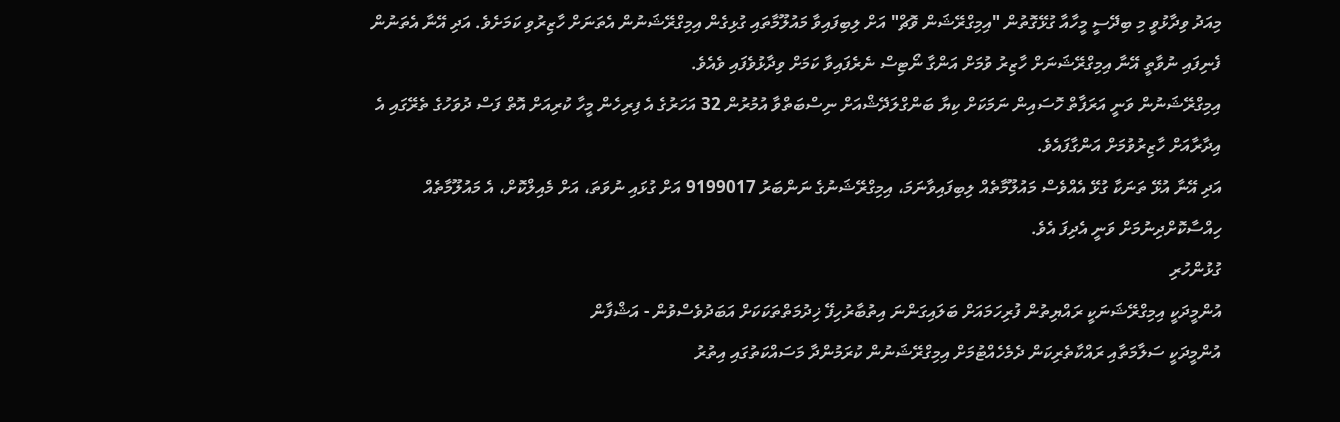މިއަދު ވިދާޅުވީ މި ބިދޭސީ މީހާއާ ގުޅޭގޮތުން "އިމިގްރޭޝަން ވޮޗް" އަށް ލިބިފައިވާ މައުލޫމާތައި ގުޅިގެން އިމިގްރޭޝަނުން އެތަނަށް ހާޒިރުވި ކަމަށެވެ. އަދި އޭނާ އެތަނުން ފެނިފައި ނުވާތީ އޭނާ އިމިގްރޭޝަނަށް ހާޒިރު ވުމަށް އަންގާ ނޯޓިސް ނެރެފައިވާ ކަމަށް ވިދާޅުވެފައި ވެއެވެ.
އިމިގްރޭޝަނުން ވަނީ އަރަފާތް ހޮސައިން ނަމަކަށް ކިޔާ ބަންގްލަދޭޝްއަށް ނިސްބަތްވާ އުމުރުން 32 އަހަރުގެ އެ ފިރިހެން މީހާ ކުރިއަށް އޮތް ފަސް ދުވަހުގެ ތެރޭގައި އެ އިދާރާއަށް ހާޒިރުވުމަށް އަންގާފައެވެ.
އަދި އޭނާ އުޅޭ ތަނަކާ ގުޅޭ އެއްވެސް މައުލޫމާތެއް ލިބިފައިވާނަމަ، އިމިގްރޭޝަނުގެ ނަންބަރު 9199017 އަށް ގުޅައި ނުވަތަ، އަށް މެއިލްކޮށް، އެ މައުލޫމާތެއް ހިއްސާކޮށްދިނުމަށް ވަނީ އެދިފަ އެވެ.
ގުޅުންހުރި
އުންމީދަކީ އިމިގްރޭޝަނަކީ ރައްޔިތުން ފުރިހަމައަށް ބަލައިގަންނަ އިތުބާރުހިފޭ ޚިދުމަތްތަކަކަށް އަބަދުވެސްވުން - އަޝްފާން
އުންމީދަކީ ސަލާމަތާއި ރައްކާތެރިކަން ދެމެހެއްޓުމަށް އިމިގްރޭޝަނުން ކުރަމުންދާ މަސައްކަތުގައި އިތުރު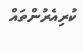ކުރިއެރުންތައް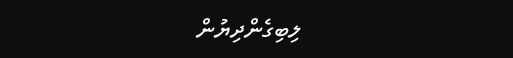ލިބިގެންދިޔުން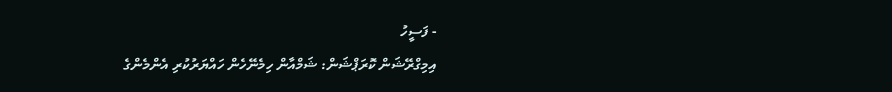- ފަސީހު
އިމިގްރޭޝަން ކޮރަޕްޝަން: ޝަމްއާން ހިމެނޭހެން ހައްޔަރުކުރި އެންމެންގެ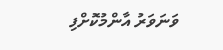ވަނަވަރު އާންމުކޮށްފި